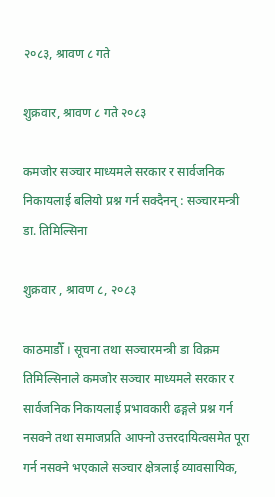२०८३, श्रावण ८ गते

शुक्रवार, श्रावण ८ गते २०८३

कमजोर सञ्चार माध्यमले सरकार र सार्वजनिक निकायलाई बलियो प्रश्न गर्न सक्दैनन् : सञ्चारमन्त्री डा. तिमिल्सिना

शुक्रवार , श्रावण ८, २०८३

काठमाडौँ । सूचना तथा सञ्चारमन्त्री डा विक्रम तिमिल्सिनाले कमजोर सञ्चार माध्यमले सरकार र सार्वजनिक निकायलाई प्रभावकारी ढङ्गले प्रश्न गर्न नसक्ने तथा समाजप्रति आफ्नो उत्तरदायित्वसमेत पूरा गर्न नसक्ने भएकाले सञ्चार क्षेत्रलाई व्यावसायिक,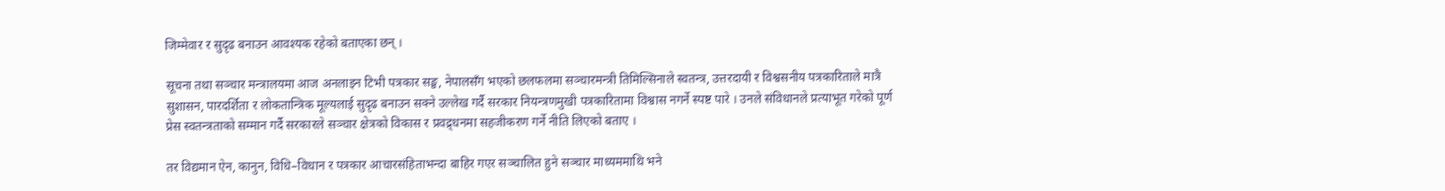जिम्मेवार र सुदृढ बनाउन आवश्यक रहेको बताएका छन् ।

सूचना तथा सञ्चार मन्त्रालयमा आज अनलाइन टिभी पत्रकार सङ्घ, नेपालसँग भएको छलफलमा सञ्चारमन्त्री तिमिल्सिनाले स्वतन्त्र, उत्तरदायी र विश्वसनीय पत्रकारिताले मात्रै सुशासन, पारदर्शिता र लोकतान्त्रिक मूल्यलाई सुदृढ बनाउन सक्ने उल्लेख गर्दै सरकार नियन्त्रणमुखी पत्रकारितामा विश्वास नगर्ने स्पष्ट पारे । उनले संविधानले प्रत्याभूत गरेको पूर्ण प्रेस स्वतन्त्रताको सम्मान गर्दै सरकारले सञ्चार क्षेत्रको विकास र प्रवद्र्धनमा सहजीकरण गर्ने नीति लिएको बताए ।

तर विद्यमान ऐन, कानुन, विधि–विधान र पत्रकार आचारसंहिताभन्दा बाहिर गएर सञ्चालित हुने सञ्चार माध्यममाथि भने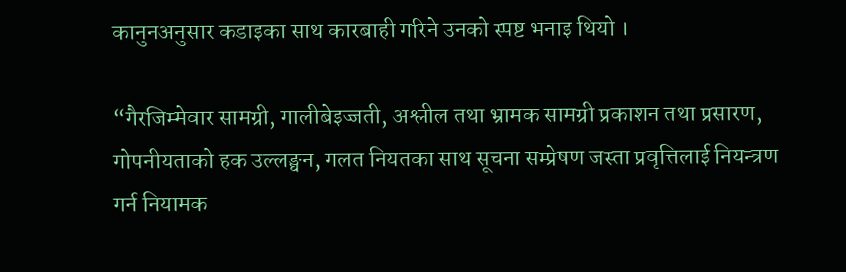कानुनअनुसार कडाइका साथ कारबाही गरिने उनको स्पष्ट भनाइ थियो ।

“गैरजिम्मेवार सामग्री, गालीबेइज्जती, अश्लील तथा भ्रामक सामग्री प्रकाशन तथा प्रसारण, गोपनीयताको हक उल्लङ्घन, गलत नियतका साथ सूचना सम्प्रेषण जस्ता प्रवृत्तिलाई नियन्त्रण गर्न नियामक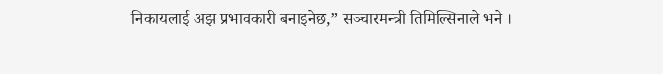निकायलाई अझ प्रभावकारी बनाइनेछ,” सञ्चारमन्त्री तिमिल्सिनाले भने ।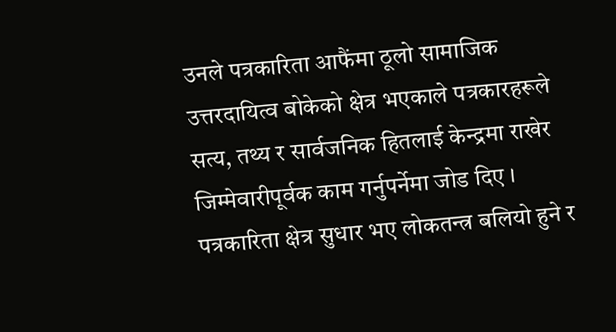उनले पत्रकारिता आफैंमा ठूलो सामाजिक उत्तरदायित्व बोकेको क्षेत्र भएकाले पत्रकारहरूले सत्य, तथ्य र सार्वजनिक हितलाई केन्द्रमा राखेर जिम्मेवारीपूर्वक काम गर्नुपर्नेमा जोड दिए । पत्रकारिता क्षेत्र सुधार भए लोकतन्त्र बलियो हुने र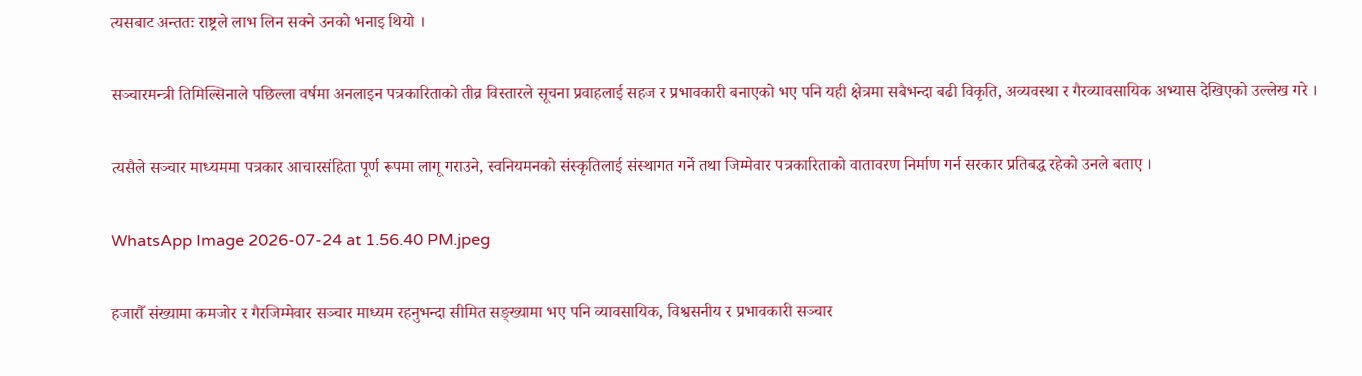त्यसबाट अन्ततः राष्ट्रले लाभ लिन सक्ने उनको भनाइ थियो ।

सञ्चारमन्त्री तिमिल्सिनाले पछिल्ला वर्षमा अनलाइन पत्रकारिताको तीव्र विस्तारले सूचना प्रवाहलाई सहज र प्रभावकारी बनाएको भए पनि यही क्षेत्रमा सबैभन्दा बढी विकृति, अव्यवस्था र गैरव्यावसायिक अभ्यास देखिएको उल्लेख गरे ।

त्यसैले सञ्चार माध्यममा पत्रकार आचारसंहिता पूर्ण रूपमा लागू गराउने, स्वनियमनको संस्कृतिलाई संस्थागत गर्ने तथा जिम्मेवार पत्रकारिताको वातावरण निर्माण गर्न सरकार प्रतिबद्ध रहेको उनले बताए ।

WhatsApp Image 2026-07-24 at 1.56.40 PM.jpeg

हजारौँ संख्यामा कमजोर र गैरजिम्मेवार सञ्चार माध्यम रहनुभन्दा सीमित सङ्ख्यामा भए पनि व्यावसायिक, विश्वसनीय र प्रभावकारी सञ्चार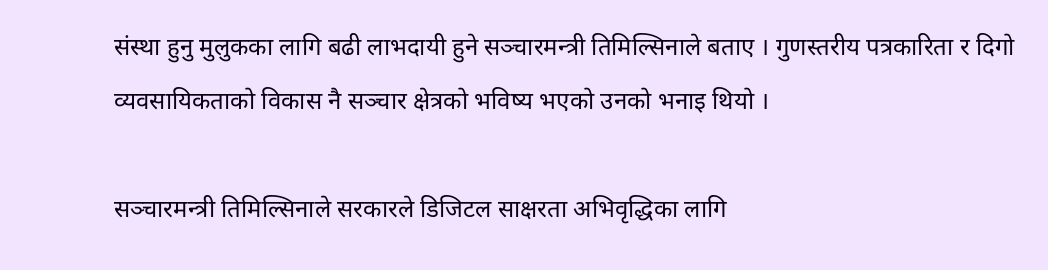संस्था हुनु मुलुकका लागि बढी लाभदायी हुने सञ्चारमन्त्री तिमिल्सिनाले बताए । गुणस्तरीय पत्रकारिता र दिगो व्यवसायिकताको विकास नै सञ्चार क्षेत्रको भविष्य भएको उनको भनाइ थियो ।

सञ्चारमन्त्री तिमिल्सिनाले सरकारले डिजिटल साक्षरता अभिवृद्धिका लागि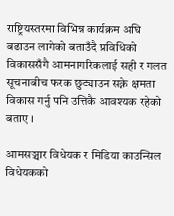राष्ट्रियस्तरमा विभिन्न कार्यक्रम अघि बढाउन लागेको बताउँदै प्रविधिको विकाससँगै आमनागरिकलाई सही र गलत सूचनाबीच फरक छुट्याउन सक्ने क्षमता विकास गर्नु पनि उत्तिकै आवश्यक रहेको बताए ।

आमसञ्चार विधेयक र मिडिया काउन्सिल विधेयकको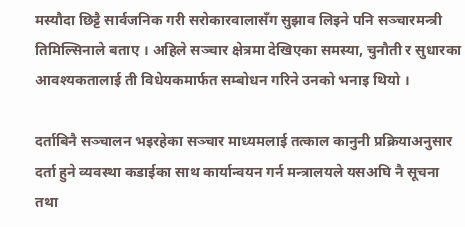मस्यौदा छिट्टै सार्वजनिक गरी सरोकारवालासँग सुझाव लिइने पनि सञ्चारमन्त्री तिमिल्सिनाले बताए । अहिले सञ्चार क्षेत्रमा देखिएका समस्या, चुनौती र सुधारका आवश्यकतालाई ती विधेयकमार्फत सम्बोधन गरिने उनको भनाइ थियो ।

दर्ताबिनै सञ्चालन भइरहेका सञ्चार माध्यमलाई तत्काल कानुनी प्रक्रियाअनुसार दर्ता हुने व्यवस्था कडाईका साथ कार्यान्वयन गर्न मन्त्रालयले यसअघि नै सूचना तथा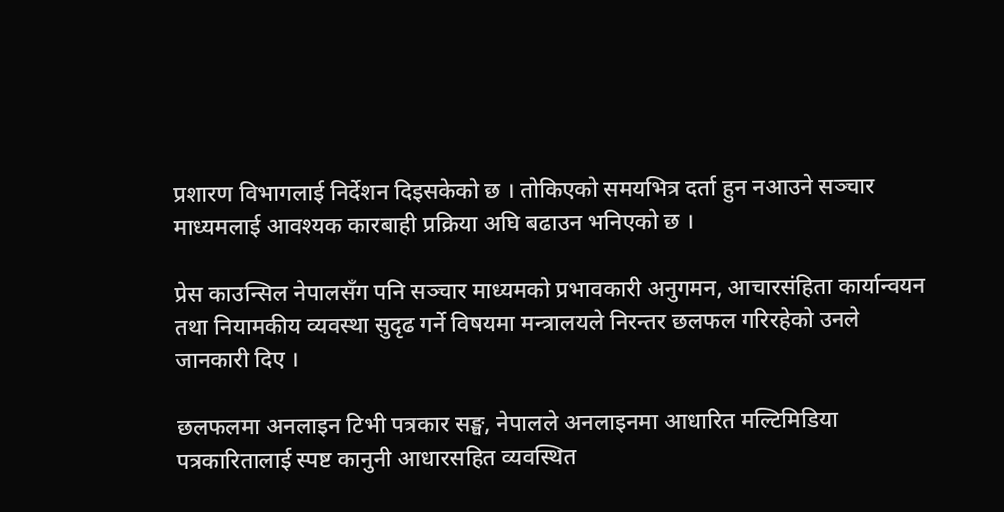प्रशारण विभागलाई निर्देशन दिइसकेको छ । तोकिएको समयभित्र दर्ता हुन नआउने सञ्चार माध्यमलाई आवश्यक कारबाही प्रक्रिया अघि बढाउन भनिएको छ ।

प्रेस काउन्सिल नेपालसँग पनि सञ्चार माध्यमको प्रभावकारी अनुगमन, आचारसंहिता कार्यान्वयन तथा नियामकीय व्यवस्था सुदृढ गर्ने विषयमा मन्त्रालयले निरन्तर छलफल गरिरहेको उनले जानकारी दिए ।

छलफलमा अनलाइन टिभी पत्रकार सङ्घ, नेपालले अनलाइनमा आधारित मल्टिमिडिया पत्रकारितालाई स्पष्ट कानुनी आधारसहित व्यवस्थित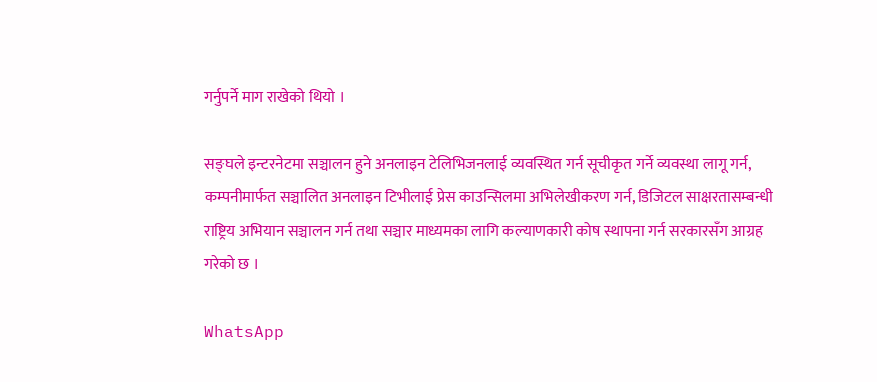गर्नुपर्ने माग राखेको थियो ।

सङ्घले इन्टरनेटमा सञ्चालन हुने अनलाइन टेलिभिजनलाई व्यवस्थित गर्न सूचीकृत गर्ने व्यवस्था लागू गर्न, कम्पनीमार्फत सञ्चालित अनलाइन टिभीलाई प्रेस काउन्सिलमा अभिलेखीकरण गर्न, डिजिटल साक्षरतासम्बन्धी राष्ट्रिय अभियान सञ्चालन गर्न तथा सञ्चार माध्यमका लागि कल्याणकारी कोष स्थापना गर्न सरकारसँग आग्रह गरेको छ ।

WhatsApp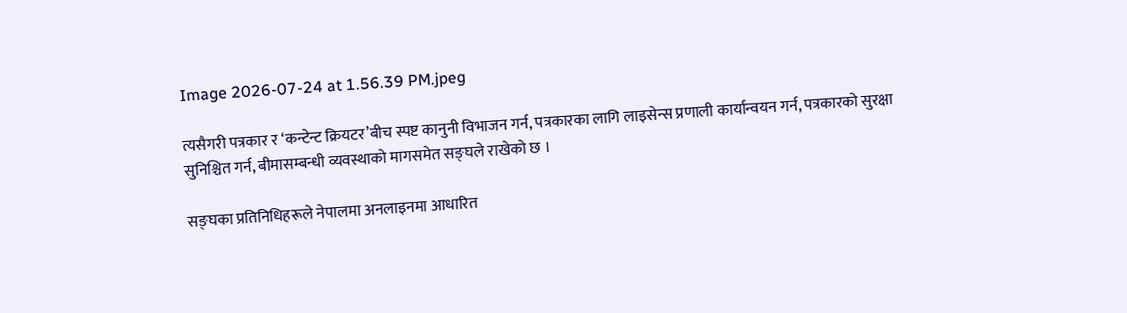Image 2026-07-24 at 1.56.39 PM.jpeg

त्यसैगरी पत्रकार र ‘कन्टेन्ट क्रियटर’बीच स्पष्ट कानुनी विभाजन गर्न, पत्रकारका लागि लाइसेन्स प्रणाली कार्यान्वयन गर्न, पत्रकारको सुरक्षा सुनिश्चित गर्न, बीमासम्बन्धी व्यवस्थाको मागसमेत सङ्घले राखेको छ ।

सङ्घका प्रतिनिधिहरूले नेपालमा अनलाइनमा आधारित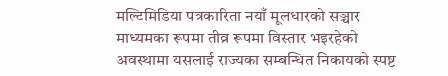मल्टिमिडिया पत्रकारिता नयाँ मूलधारको सञ्चार माध्यमका रूपमा तीव्र रूपमा विस्तार भइरहेको अवस्थामा यसलाई राज्यका सम्बन्धित निकायको स्पष्ट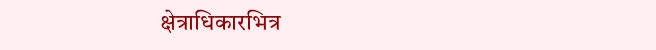क्षेत्राधिकारभित्र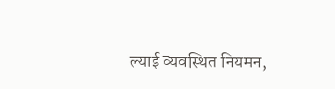ल्याई व्यवस्थित नियमन,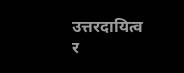उत्तरदायित्व र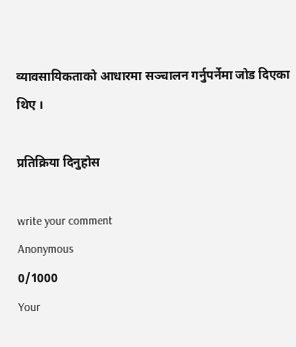व्यावसायिकताको आधारमा सञ्चालन गर्नुपर्नेमा जोड दिएका थिए ।

प्रतिक्रिया दिनुहोस

write your comment
Anonymous
0/1000
Your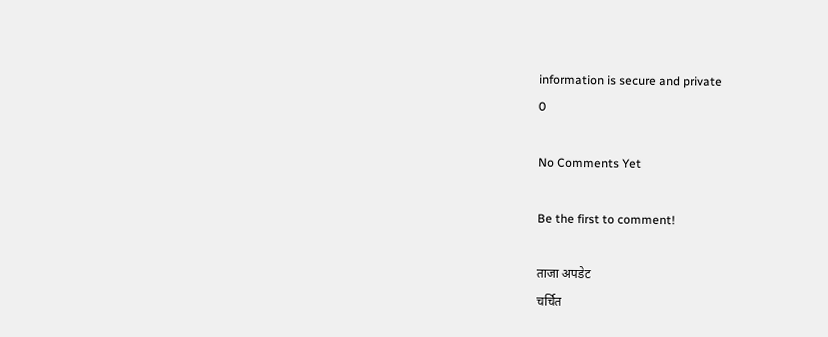information is secure and private
0

No Comments Yet

Be the first to comment!

ताजा अपडेट
चर्चित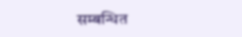सम्बन्धित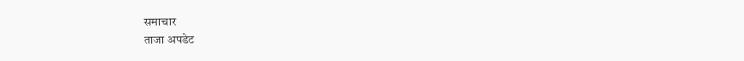समाचार
ताजा अपडेट